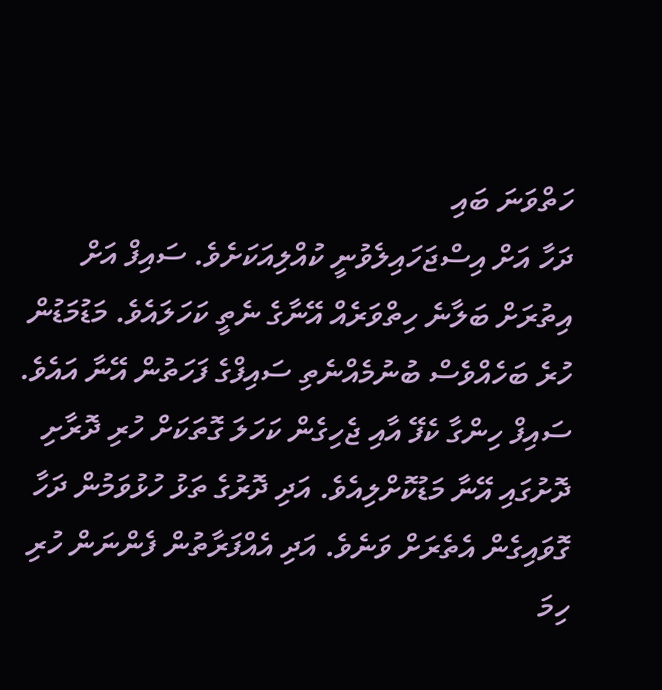ހަތްވަނަ ބައި
ދަހާ އަށް އިސްޖަހައިލެވުނީ ކުއްލިއަކަށެވެ. ސައިފް އަށް އިތުރަށް ބަލާނެ ހިތްވަރެއް އޭނާގެ ނެތީ ކަހަލައެވެ. މަޑުމަޑުން ހުރެ ބަހެއްވެސް ބުނުމެއްނެތި ސައިފްގެ ފަހަތުން އޭނާ އައެވެ. ސައިފް ހިންގާ ކެފޭ އާއި ޖެހިގެން ކަހަލަ ގޮތަކަށް ހުރި ދޮރާށި ދޮށުގައި އޭނާ މަޑުކޮށްލިއެވެ. އަދި ދޮރުގެ ތަޅު ހުޅުވަމުން ދަހާ ގޮވައިގެން އެތެރަށް ވަނެވެ. އަދި އެއްފަރާތުން ފެންނަން ހުރި ހިމަ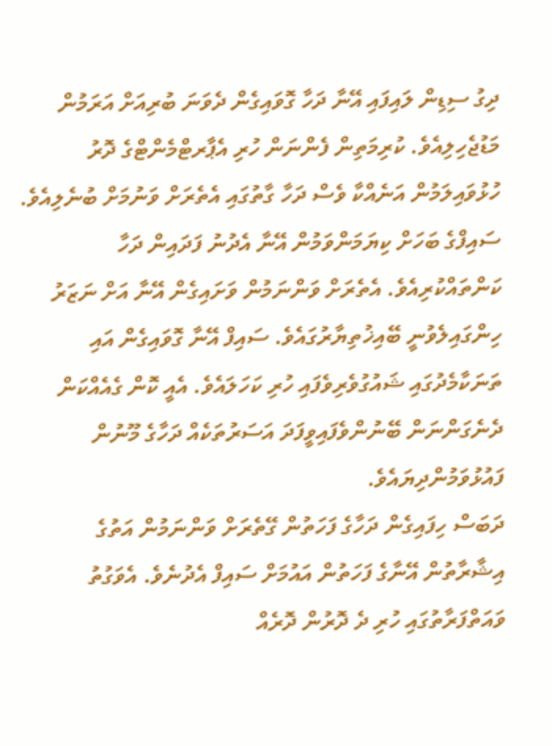ދިގު ސިޑިން ލައިފައި އޭނާ ދަހާ ގޮވައިގެން ދެވަނަ ބުރިއަށް އަރަމުން މަޑުޖެހިލިއެވެ. ކުރިމަތިން ފެންނަން ހުރި އެޕާރޓްމެންޓްގެ ދޮރު ހުޅުވައިލަމުން އަނެއްކާ ވެސް ދަހާ ގާތުގައި އެތެރަށް ވަނުމަށް ބުނެލިއެވެ.
ސައިފްގެ ބަހަށް ކިޔަމަންވަމުން އޭނާ އެދުނު ފަދައިން ދަހާ ކަންތައްކުރިއެވެ. އެތެރަށް ވަންނަމުން ވަށައިގެން އޭނާ އަށް ނަޒަރު ހިންގައިލެވުނީ ބޭއިޚުތިޔާރުގައެވެ. ސައިފް އޭނާ ގޮވައިގެން އައި ތަނަކާމެދުގައި ޝައުގުވެރިވެފައި ހުރި ކަހަލައެވެ. އެއީ ކޮން ގެއެއްކަން ދެނެގަންނަން ބޭނުންވެފައިވީފަދަ އަސަރުތަކެއް ދަހާގެ މޫނުން ފައުޅުވަމުންދިޔައެވެ.
ދަބަސް ހިފައިގެން ދަހާގެ ފަހަތުން ގޭތެރަށް ވަންނަމުން އަތުގެ އިޝާރާތުން އޭނާގެ ފަހަތުން އައުމަށް ސައިފް އެދުނެވެ. އެވަގުތު ވައަތްފަރާތުގައި ހުރި ދެ ދޮރުން ދޮރެއް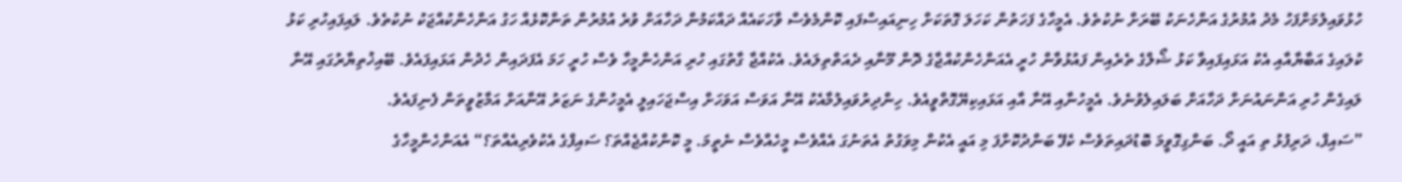ހުޅުވައިލުމަށްފަހު މެދު އުމުރުގެ އަންހެނަކު ބޭރަށް ނުކުތެވެ. އެމީހާގެ ފަހަތުން ކަހަލަ ގޮތަކަށް ހިނިއައިސްފައި ކޮންމެވެސް ވާހަކައެއް ދައްކަމުން ދަހާއަށް ވުރެ އުމުރުން ތަންކޮޅެއް ހަގު އަންހެންކުއްޖަކު ނުކުތެވެ. ލައިފައިހުރި ކަޅު ކުލައިގެ އަބާޔާއާއި އެކު އަޅައިފައިވާ ކަޅު ޝޯލްގެ ތެރެއިން ފައުޅުވާން ހުރީ އެއަންހެންކުއްޖާގެ ދޮން މޫނާއި ދެއަތްތިލައެވެ. އެކުއްޖާ ގާތުގައި ހުރި އަންހެންމީހާ ވެސް ހުރީ ހަމަ އެފަދައިން ހެދުން އަޅައިފައެވެ. ބޭއިޚުތިޔާރުގައި އޭނާ ލައިގެން ހުރި އަންނައުނަށް ދަހާއަށް ބަލައިލެވުނެވެ. އެމީހުނާއި އޭނާ އާއި އަޅައިކިޔޭގޮތްވީއެވެ. ހިންދިރުވައިލުމާއެކު އޭނާ އަވަސް އަވަހަށް އިސްޖަހައިލީ އެމީހުންގެ ނަޒަރު އޭނާއަށް އަމާޒުވީތަން ފެނިފައެވެ.
”ސައިފް، ދަރިފުޅު ތި އައީ ދޯ. ބަންގިގޮވީމަ ބޮޑުދައިތަވެސް ކެފޭ ބަންދުކޮށްފަ މި އައީ އެކުން މިވަގުތު އެތަނުގަ އެއްވެސް މީހެއްވެސް ނެތީމަ. މީ ކޮންކުއްޖެއްތަ؟ ސައިފްގެ އެކުވެރިއެއްތަ؟“ އެއަންހެންމީހާގެ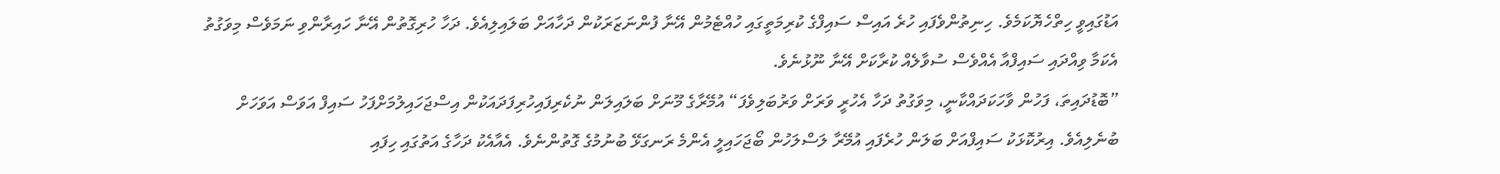އަޑުގައިވީ ހިތްހެޔޮކަމެވެ. ހިނިތުންވެފައި ހުރެ އައިސް ސައިފްގެ ކުރިމަތީގައި ހުއްޓެމުން އޭނާ ފުންނަޒަރަކުން ދަހާއަށް ބަލައިލިއެވެ. ދަހާ ހުރިގޮތުން އޭނާ ހައިރާންވި ނަމަވެސް މިވަގުތު އެކަމާ ވިއްދައި ސައިފްއާ އެއްވެސް ސުވާލެއް ކުރާކަށް އޭނާ ނޫޅުނެވެ.
”ބޮޑުދައިތަ، ފަހުން ވާހަކަދައްކާނީ، މިވަގުތު ދަހާ އެހުރީ ވަރަށް ވަރުބަލިވެފަ“ އުމޭރާގެ މޫނަށް ބަލައިލަން ނުކެރިފައިހުރިފަދައަކުން އިސްޖަހައިލުމަށްފަހު ސައިފް އަވަސް އަވަހަށް ބުނެލިއެވެ. އިރުކޮޅަކު ސައިފްއަށް ބަލަން ހުރެފައި އުމޭރާ ލަސްލަހުން ބޯޖަހައިލީ އެންމެ ރަނގަޅޭ ބުނުމުގެ ގޮތުންނެވެ. އެއާއެކު ދަހާގެ އަތުގައި ހިފައި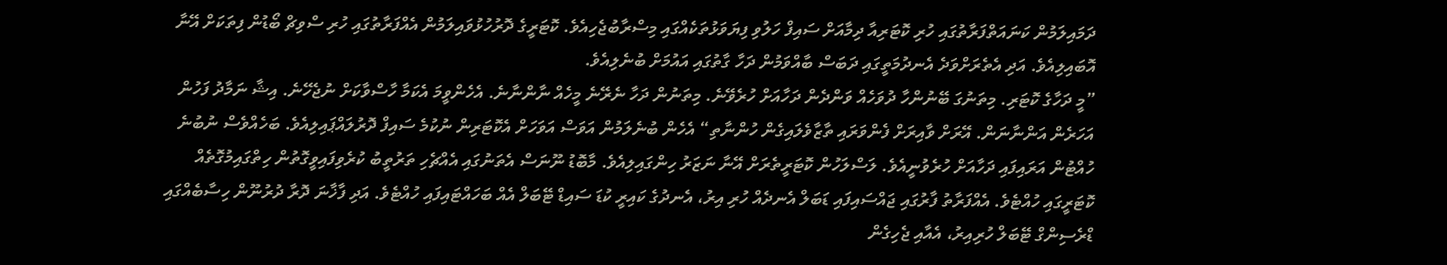ދަމައިލަމުން ކަނައަތްފަރާތުގައި ހުރި ކޮޓަރިއާ ދިމާއަށް ސައިފް ހަލުވި ފިޔަވަޅުތަކެއްގައި މިސްރާބުޖެހިއެވެ. ކޮޓަރީގެ ދޮރުހުޅުވައިލަމުން އެއްފަރާތުގައި ހުރި ސްވިޗް ބޯޑުން ފިތަކަށް އޭނާ އޮބައިލިއެވެ. އަދި އެތެރަށްވަދެ އެނދުމަތީގައި ދަބަސް ބާއްވަމުން ދަހާ ގާތުގައި އައުމަށް ބުނެލިއެވެ.
”މީ ދަހާގެ ކޮޓަރި. މިތަނުގަ ބޭނުންހާ ދުވަހެއް ވަންދެން ދަހާއަށް ހުރެވޭނެ. މިތަނުން ދަހާ ނެރޭނެ މީހެއް ނާންނާނެ. އެހެންވީމަ އެކަމާ ހާސްވާކަށް ނުޖެހޭނެ. އިޝާ ނަމާދު ފަހުން އަހަރެން އަންނާނަން. އޭރަށް ވާއިރަށް ފެންވަރައި ތާޒާވެލައިގެން ހުންނާތި“ އެހެން ބުނެލަމުން އަވަސް އަވަހަށް އެކޮޓަރިން ނުކުމެ ސައިފް ދޮރުލައްޕައިލިއެވެ. ބަހެއްވެސް ނުބުނެ ހުއްޓުން އަރައިފައި ދަހާއަށް ހުރެވުނީއެވެ. ލަސްލަހުން ކޮޓަރީތެރަށް އޭނާ ނަޒަރު ހިންގައިލިއެވެ. މާބޮޑު ނޫނަސް އެތަނުގައި އެއްޗެހި ތަރުތީބު ކުރެވިފައިވީގޮތުން ހިތްގައިމުގޮތެއް ކޮޓަރީގައި ހުއްޓެވެ. އެއްފަރާތު ފާރުގައި ޖައްސައިފައި ޑަބަލް އެނދެއް ހުރި އިރު، އެނދުގެ ކައިރީ ކުޑަ ސައިޑް ޓޭބަލް އެއް ބަހައްޓައިފައި ހުއްޓެވެ. އަދި ފާޚާނަ ދޮރާ ދުރުނޫން ހިސާބެއްގައި ޑްރެސިންގް ޓޭބަލް ހުރިއިރު، އެއާއި ޖެހިގެން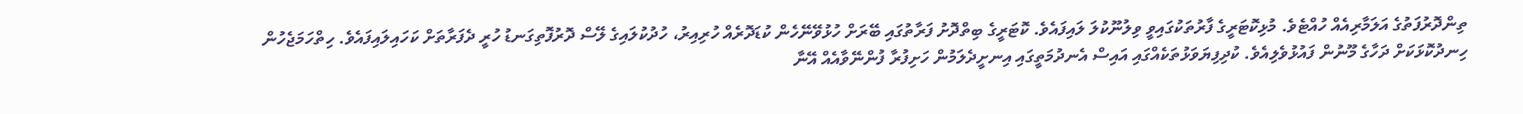ތިންދޮރުފަތުގެ އަލަމާރިއެއް ހުއްޓެވެ. މުޅިކޮޓަރީގެ ފާރުތަކުގައިވީ ވިލުނޫކުލަ ލައިފައެވެ. ކޮޓަރީގެ ބިތްދޮށު ފަރާތުގައި ބޭރަށް ހުޅުވޭނޭހެން ކުޑަދޮރެއް ހުރިއިރު، ހުދުކުލައިގެ ލޭސް ދޮރުފޮތިގަނޑު ހުރީ ދެފަރާތަށް ކަހައިލައިފައެވެ. ހިތްހަމަޖެހުން ހިނދުކޮޅަކަށް ދަހާގެ މޫނުން ފައުޅުވެލިއެވެ. ކުދިފިޔަވަޅުތަކެއްގައި އައިސް އެނދުމަތީގައި އިނށީދެލަމުން ހަށިފުރާ ފުންނޭވާއެއް އޭނާ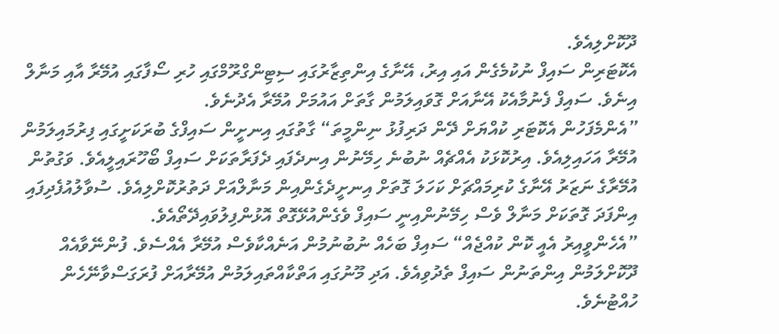ދޫކޮށްލިއެވެ.
އެކޮޓަރިން ސައިފް ނުކުމެގެން އައި އިރު، އޭނާގެ އިންތިޒާރުގައި ސިޓިންގްރޫމްގައި ހުރި ސޯފާގައި އުމޭރާ އާއި މަނާލް އިނެވެ. ސައިފް ފެނުމާއެކު އޭނާއަށް ގޮވައިލަމުން ގާތަށް އައުމަށް އުމޭރާ އެދުނެވެ.
”އެންމެފަހުން އެކޮޓަރި ކުއްޔަށް ދޭން ދަރިފުޅު ނިންމީތަ“ ގާތުގައި އިނށީން ސައިފްގެ ބުރަކަށީގައި ފިރުމައިލަމުން އުމޭރާ އަހައިލިއެވެ. އިރުކޮޅަކު އެއްޗެއް ނުބުނެ ހިމޭނުން އިނދެފައި ދެފަރާތަކަށް ސައިފް ބޯހޫރައިލީއެވެ. ވަގުތުން އުމޭރާގެ ނަޒަރު އޭނާގެ ކުރިމައްޗަށް ކަހަލަ ގޮތަށް އިނށީދެގެންއިން މަނާލްއަށް ދަތުރުކޮށްލިއެވެ. ސުވާލުއުފެދިފައި އިންފަދަ ގޮތަކަށް މަނާލް ވެސް ހިމޭނުންއިނީ ސައިފް ވެގެންއުޅޭގޮތް އޮޅުންފިލުވައިދޭތޯއެވެ.
”އެހެންވީއިރު އެއީ ކޮން ކުއްޖެއް“ ސައިފް ބަހެއް ނުބުނުމުން އަނެއްކާވެސް އުމޭރާ އެއްސެވެ. ފުންނޭވާއެއް ދޫކޮށްލަމުން އިންތަނުން ސައިފް ތެދުވިއެވެ. އަދި މޫނުގައި އަތްކާއްތައިލަމުން އުމޭރާއަށް ފުރަގަސްވާނޭހެން ހުއްޓުނެވެ.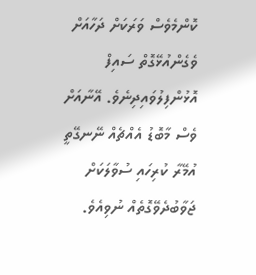ކޮންމެވެސް ވަރަކަށް ދަހާއަށް ވެގެންއުޅޭގޮތް ސައިފް އޮޅުންފިލުވައިދިނެވެ. އޭނާއަށް ވެސް މާބޮޑު އެއްޗެއް ނޭނގޭތީ އުމޭރާ ކުރިހައި ސުވާލަކަށް ޖަވާބުދެވޭގޮތެއް ނުވިއެވެ.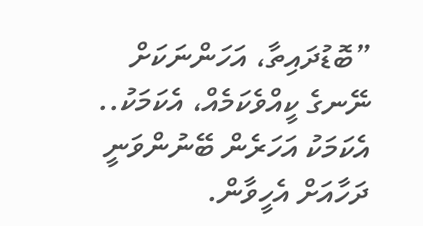”ބޮޑުދައިތާ، އަހަންނަކަށް ނޭނގެ ކީއްވެކަމެއް، އެކަމަކު.. އެކަމަކު އަހަރެން ބޭނުންވަނީ ދަހާއަށް އެހީވާން.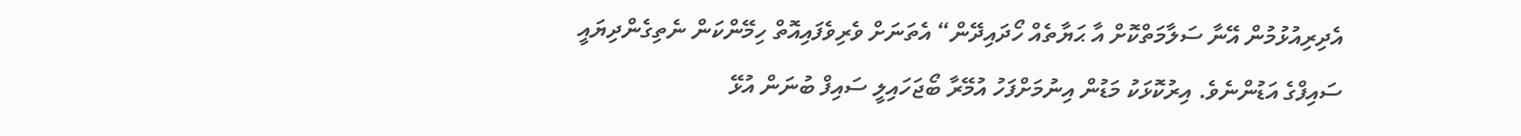އެދިރިއުޅުމުން އޭނާ ސަލާމަތްކޮށް އާ ޙަޔާތެއް ހޯދައިދޭން“ އެތަނަށް ވެރިވެފައިއޮތް ހިމޭންކަން ނެތިގެންދިޔައީ ސައިފްގެ އަޑުންނެވެ. އިރުކޮޅަކު މަޑުން އިނުމަށްފަހު އުމޭރާ ބޯޖަހައިލީ ސައިފް ބުނަން އުޅޭ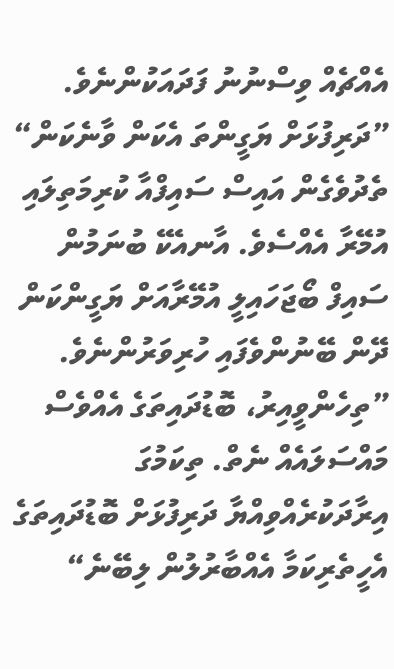އެއްޗެއް ވިސްނުނު ފަދައަކުންނެވެ.
”ދަރިފުޅަށް ޔަގީންތަ އެކަން ވާނެކަން“ ތެދުވެގެން އައިސް ސައިފްއާ ކުރިމަތިލައި އުމޭރާ އެއްސެވެ. އާނއެކޭ ބުނަމުން ސައިފް ބޯޖަހައިލީ އުމޭރާއަށް ޔަގީންކަން ދޭން ބޭނުންވެފައި ހުރިވަރުންނެވެ. ”ތިހެންވީއިރު، ބޮޑުދައިތަގެ އެއްވެސް މައްސަލައެއް ނެތް. ތިކަމުގަ އިރާދަކުރެއްވިއްޔާ ދަރިފުޅަށް ބޮޑުދައިތަގެ އެހީތެރިކަމާ އެއްބާރުލުން ލިބޭނެ“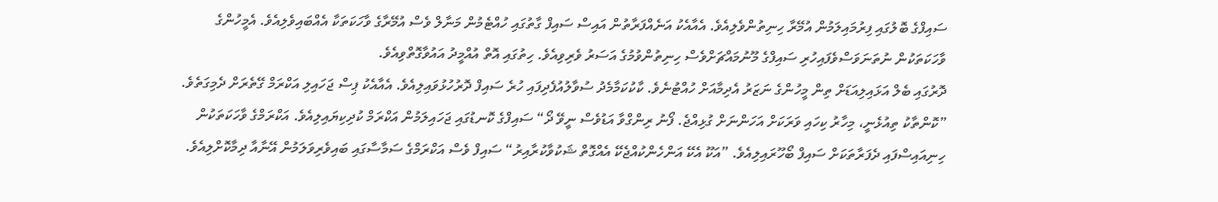ސައިފްގެ ބޮލުގައި ފިރުމައިލަމުން އުމޭރާ ހިނިތުންވެލިއެވެ. އެއާއެކު އަނެއްފަރާތުން އައިސް ސައިފް ގާތުގައި ހުއްޓެމުން މަނާލް ވެސް އުމޭރާގެ ވާހަކަތަކާ އެއްބައިވެލިއެވެ. އެމީހުންގެ ވާހަކަތަކުން ނުތަނަވަސްވެފައިހުރި ސައިފްގެ މޫނުމައްޗަށްވެސް ހިނިތުންވުމުގެ އަސަރު ވެރިވިއެވެ. ހިތުގައި އޮތް އުއްމީދު އައުވާގޮތްވިއެވެ.
ދޮރުގައި ބެލް އަޅައިލިއަޑަށް ތިން މީހުންގެ ނަޒަރު އެދިމާއަށް ހުއްޓުނެވެ. ކާކުކަމާމެދު ސުވާލުއުފެދިފައި ހުރެ ސައިފް ދޮރުހުޅުވައިލިއެވެ. އެއާއެކު ޕިސް ޖަހައިލި އަކްރަމް ގޭތެރަށް ދެމިގަތެވެ. ”ކޮންތާކު ތިއުޅެނީ، މިހާރު ކިހައި ވަރަކަށް އަހަންނަށް ގުޅިއްޖެ. ފޯނު ރިންގްވާ އަޑުވެސް ނީވޭ ދޯ“ ސައިފްގެ ކޮނޑުގައި ޖަހައިލަމުން އަކްރަމް ކުދިކިޔައިލިއެވެ. އަކްރަމްގެ ވާހަކަތަކުން ހިނިއައިސްފައި ދެފަރާތަކަށް ސައިފް ބޯހޫރައިލިއެވެ. ”އަކޫ އެކޭ އަންހެންކުއްޖެކޭ އެއްގޮތް ޝަކުވާކުރާއިރު“ ސައިފް ވެސް އަކްރަމްގެ ސަމާސާގައި ބައިވެރިވަލަމުން އޭނާއާ ދިމާކޮށްލިއެވެ.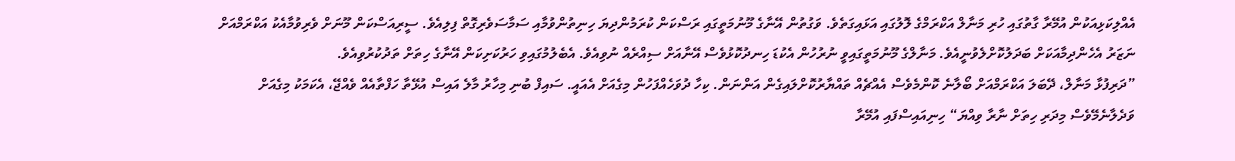އެއްލިކަޅިއަކުން އުމޭރާ ގާތުގައި ހުރި މަނާލް އަކްރަމްގެ ލޮލުގައި އަޅައިގަތެވެ. ވަގުތުން އޭނާގެ މޫނުމަތީގައި ރަސްކަން ކުރަމުންދިޔަ ހިނިތުންވުމާއި ސަމާސަވެރިގޮތް ފިލިއެވެ. ސީރިއަސްކަން މޫނަށް ވެރިވުމާއެކު އަކްރަމްއަށް ނަޒަރު އެހެންދިމާއަކަށް ބަދަލުކޮށްލެވުނީއެވެ. މަނާލްގެ މޫނުމަތީގައިވީ ނުރުހުން އެކުޑަ ހިނދުކޮޅުވެސް އޭނާއަށް ސިއްރެއް ނުވިއެވެ. އެބެލުމުގައިވި ހަރުކަށިކަން އޭނާގެ ހިތަށް ތަދުކުރުވިއެވެ.
”ދަރިފުޅާ މަނާލް، ދޭބަލަ އަކްރަމްއަށް ބޯލާނެ ކޮންމެވެސް އެއްޗެއް ތައްޔާރުކޮށްލައިގެން އަންނަން. ކިހާ ދުވަހެއްފަހުން މިގެއަށް އެއައީ. ސައިފް ބުނި މިހާރު މާލެ އައިސް އުޅޭތާ ހަފްތާއެއް ވެއްޖޭ، އެކަމަކު މިގެއަށް ވަދެލާނެމޭވެސް މިދަރި ހިތަށް ނާރާ ވިއްޔަ“ ހިނިއައިސްފައި އުމޭރާ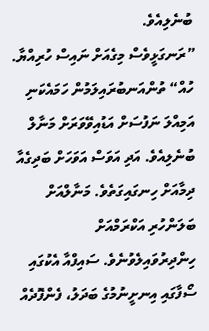ބުނެލިއެވެ.
”ރަނގަޅީވެސް މިގެއަށް ނައިސް ހުރިއްޔާ. ހުއް“ ތުންއަނބުރައިލަމުން ހަމައެކަނި އަމިއްލަ ނަފުސަށް އަޑުއިވޭވަރަށް މަނާލް ބުނެލިއެވެ. އަދި އަވަސް އަވަހަށް ބަދިގެއާ ދިމާއަށް ހިނގައިގަތެވެ. މަނާލްއަށް ބަލަންހުރި އަކްރަމްއަށް ހިންދިރުވައިލެވުނެވެ. ސައިފްއާ އެކުގައި ސޯފާގައި އިނށީނުމުގެ ބަދަލު، ފެންފޮދެއް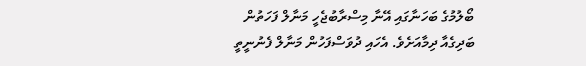ބޯލުމުގެ ބަހަނާގައި އޭނާ މިސްރާބުޖެހީ މަނާލް ފަހަތުން ބަދިގެއާ ދިމާއަށެވެ. އެހައި ދުވަސްފަހުން މަނާލް ފެނުނީތީ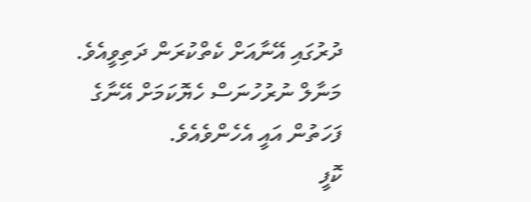ދުރުގައި އޭނާއަށް ކެތްކުރަން ދަތިވީއެވެ. މަނާލް ނުރުހުނަސް ހެޔޮކަމަށް އޭނާގެ ފަހަތުން އައީ އެހެންވެއެވެ.
ކޮފީ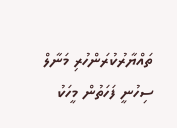ތައްޔާރުކުރަންހުރި މަނާލް ސިހުނީ ފަހަތުން މީހަކު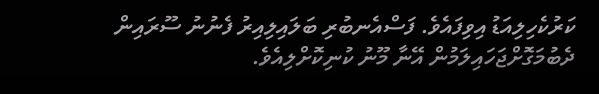ކަރުކެހިލިއަޑު އިވިފައެވެ. ފަސްއެނބުރި ބަލައިލިއިރު ފެނުނު ސޫރައިން ދެބުމަގޮށްޖަހައިލަމުން އޭނާ މޫނު ކުނިކޮށްލިއެވެ.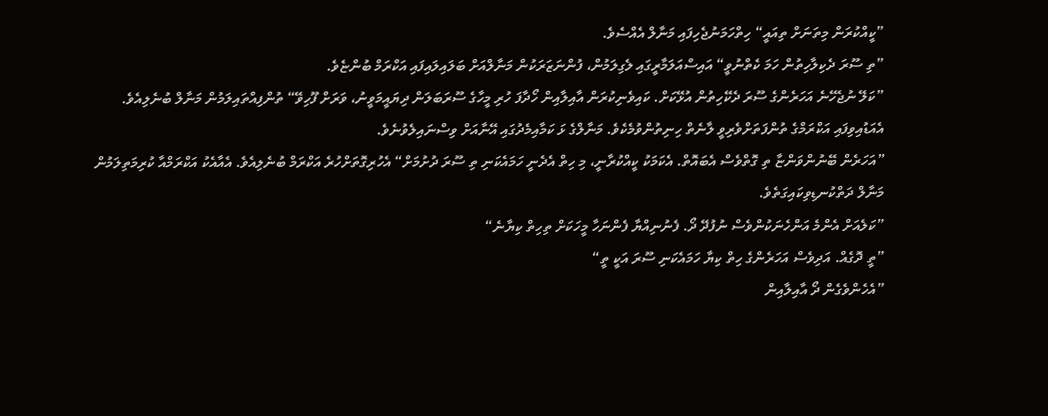”ކީއްކުރަން މިތަނަށް ތިއައީ“ ހިތްހަމަނުޖެހިފައި މަނާލް އެއްސެވެ.
”ތި ސޫރަ ދެކިލާހިތުން ހަމަ ކެތްނުވީ“ އައިސްއަލަމާރީގައި ލެގިލަމުން، ފުންނަޒަރަކުން މަނާލްއަށް ބަލައިލައިފައި އަކްރަމް ބުންޏެވެ.
”ކަލޭ ނުޖެހޭނެ އަހަރެންގެ ސޫރަ ދެކޭހިތުން އުޅޭކަށް. ކައިވެނިކުރަން އާއިލާއިން ހޯދާފަ ހުރި މީހާގެ ސޫރަބަލަން ދިޔައީމަވީނު، ވަރަށް ފޫހިވޭ“ ތުންފިއްތައިލަމުން މަނާލް ބުނެލިއެވެ. އެއަޑުއިވިފައި އަކްރަމްގެ ތުންފަތަށްވެރިވީ ލާނެތް ހިނިތުންވުމެކެވެ. މަނާލްގެ ޅަ ކަމާއިމެދުގައި އޭނާއަށް ވިސްނައިލެވުނެވެ.
”އަހަރެން ބޭނުންވަންޏާ ތި ގޮތްވެސް އެބައޮތް. އެކަމަކު ކީއްކުރާނީ، މި ހިތް އެދެނީ ހަމައެކަނި ތި ސޫރަ ދުށުމަށް“ އެހުރިގޮތަށްހުރެ އަކްރަމް ބުނެލިއެވެ. އެއާއެކު އަކްރަމްއާ ކުރިމަތިލަމުން މަނާލް ދަތްކުނޑިވިކައިގަތެވެ.
”ކަލެއަށް އެންމެ އަންހެނަކުންވެސް ނުފުދޭ ދޯ. ފެނުނިއްޔާ ފެންނަހާ މީހަކަށް ތިހިތް ކިޔާނެ“
”ތީ ދޮގެއް. އަދިވެސް އަހަރެންގެ ހިތް ކިޔާ ހަމައެކަނި ސޫރަ އަކީ ތީ“
”އެހެންވެގެން ދޯ އާއިލާއިން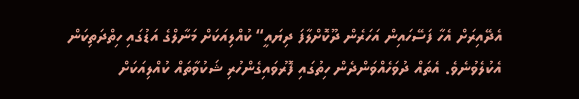އެދޭއިރަށް އެހާ ފަސޭހައިން އަހަރެން ދޫކޮށްލާފަ ދިޔައީ“ ކުއްލިއަކަށް މަނާލްގެ އަޑުގައި ހިތްދަތިކަން އެކުލެވުނެވެ. އެތައް ދުވަހެއްވަންދެން ހިތުގައި ފޮރުވައިގެންހުރި ޝަކުވާތައް ކުއްލިއަކަށް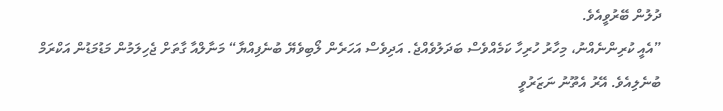ދުލުން ބޭރުވީއެވެ.
”އެއީ ކުރިންނެއްނު، މިހާރު ހުރިހާ ކަމެއްވެސް ބަދަލުވެއްޖެ. އަދިވެސް އަހަރެން ލޯބިވެޔޭ ބުނެފިއްޔާ“ މަނާލްއާ ގާތަށް ޖެހިލަމުން މަޑުމަޑުން އަކްރަމް ބުނެލިއެވެ. އޭރު އެތޫނު ނަޒަރުވީ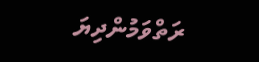ރަތްވަމުންދިޔަ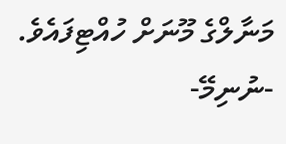މަނާލްގެ މޫނަށް ހުއްޓިފައެވެ.
-ނުނިމޭ-